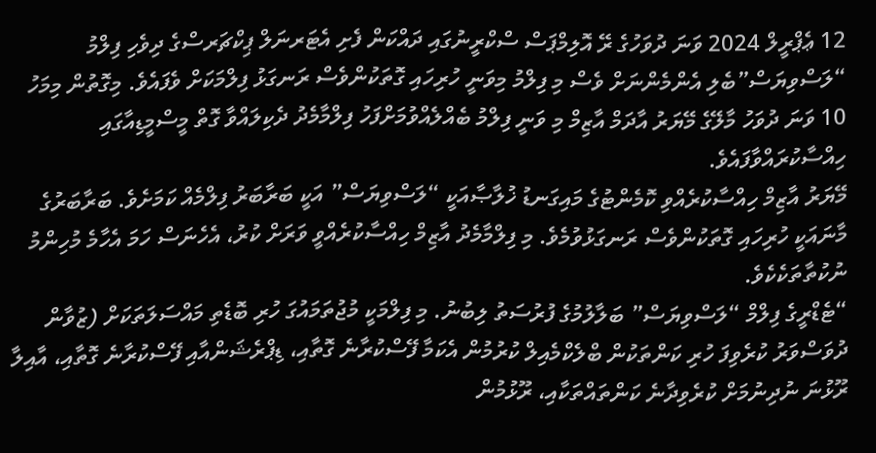12 ޢެޕްރީލް 2024 ވަނަ ދުވަހުގެ ރޭ އޮލިމްޕަސް ސްކްރީނުގައި ދައްކަން ފެށި އެޓަރނަލް ޕިކްޗަރސްގެ ދިވެހި ފިލްމު “ލަސްވިޔަސް”ބެލި އެންމެންނަށް ވެސް މި ފިލްމު މިވަނީ ހުރިހައި ގޮތަކުންވެސް ރަނގަޅު ފިލްމަކަށް ވެފައެވެ. މިގޮތުން މިމަހު 10 ވަނަ ދުވަހު މާލޭގެ މޭޔަރު އާދަމް އާޒިމް މި ވަނީ ފިލްމު ބެއްލެއްވުމަށްފަހު ފިލްމާމެދު ދެކިލައްވާ ގޮތް މީސްމީޑިއާގައި ހިއްސާކުރައްވާފައެވެ.
މޭޔަރު އާޒިމް ހިއްސާކުރެއްވި ކޮމެންޓުގެ މައިގަނޑު ޚުލާޞާއަކީ “ލަސްވިޔަސް” އަކީ ބަރާބަރު ފިލްމެއް ކަމަށެވެ. ބަރާބަރުގެ މާނައަކީ ހުރިހައި ގޮތަކުންވެސް ރަނގަޅުވުމެވެ. މި ފިލްމާމެދު އާޒިމް ހިއްސާކުރެއްވީ ވަރަށް ކުރު، އެހެނަސް ހަމަ އެހާމެ މުހިންމު ނުކުތާތަކެކެވެ.
“ޓެޑްރީގެ ފިލްމް “ލަސްވިޔަސް” ބަލާލުމުގެ ފުރުސަތު ލިބުނު. މި ފިލްމަކީ މުޖުތަމައުގަ ހުރި ބޮޑެތި މައްސަލަތަކަށް (ޒުވާން ދުވަސްވަރު ކުރެވިފަ ހުރި ކަންތަކުން ބްލެކްމެއިލް ކުރުމުން އެކަމާ ފޭސްކުރާނެ ގޮތާއި، ޑިޕްރެޝަންއާއި ފޭސްކުރާނެ ގޮތާއި، އާއިލާ ރޫޅުނަ ނުދިނުމަށް ކުރެވިދާނެ ކަންތައްތަކާއި، ރޫޅުމުން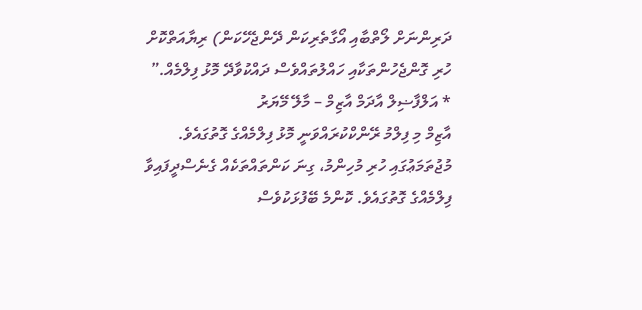ދަރިންނަށް ލޯތްބާއި އޯގާތެރިކަން ދޭންޖެހޭކަން) ރިޔާއަތްކޮށް ހުރި ގޮންޖެހުންތަކާއި ހައްލުތައްވެސް ދައްކުވާދޭ މޮޅު ފިލްމެއް.”
* އަލްފާޟިލް އާދަމް އާޒިމް – މާލޭ މޭޔަރު
އާޒިމް މި ފިލްމު ރޭންކްކުރައްވަނީ މޮޅު ފިލްމެއްގެ ގޮތުގައެވެ. މުޖުތަމަޢުގައި ހުރި މުހިންމު، ގިނަ ކަންތައްތަކެއް ގެނެސްދީފައިވާ ފިލްމެއްގެ ގޮތުގައެވެ. ކޮންމެ ބޭފުޅަކުވެސް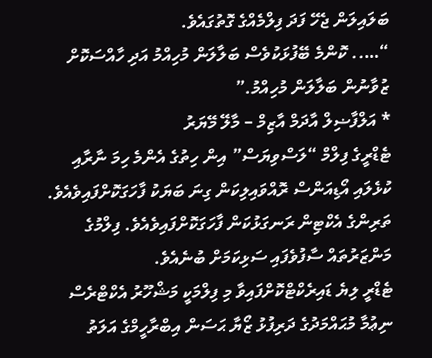ބަލައިލަން ޖެހޭ ފަދަ ފިލްމެއްގެ ގޮތުގައެވެ.
“….. ކޮންމެ ބޭފުޅަކުވެސް ބަލާލަން މުހިއްމު އަދި ހާއްސަކޮށް ޒުވާނުން ބަލާލަން މުހިއްމު.”
* އަލްފާޟިލް އާދަމް އާޒިމް – މާލޭ މޭޔަރު
ޓެޑްރީގެ ފިލްމް “ލަސްވިޔަސް” އިން ހިތުގެ އެންމެ ހިމަ ނާރާއި ކުޅެލައި އޯޑިއަންސް ރޮއްވައިލިކަން ގިނަ ބަޔަކު ފާހަގަކޮށްފައިވެއެވެ. ތަރިންގެ އެކްޓިން ރަނގަޅުކަން ފާހަގަކޮށްފައިވެއެވެ. ފިލްމުގެ މަންޒަރުތައް ސާފުވެފައި ސަޅިކަމަށް ބުނެއެވެ.
ޓެޑްރީ ލިޔެ ޑައިރެކްޓްކޮށްފައިވާ މި ފިލްމަކީ މަޝްހޫރު އެކްޓްރެސް ނިޢުމާ މުޙައްމަދުގެ ދަރިފުޅު ޒޯޔާ ޙަސަން އިބްރާހީމްގެ އަލަތު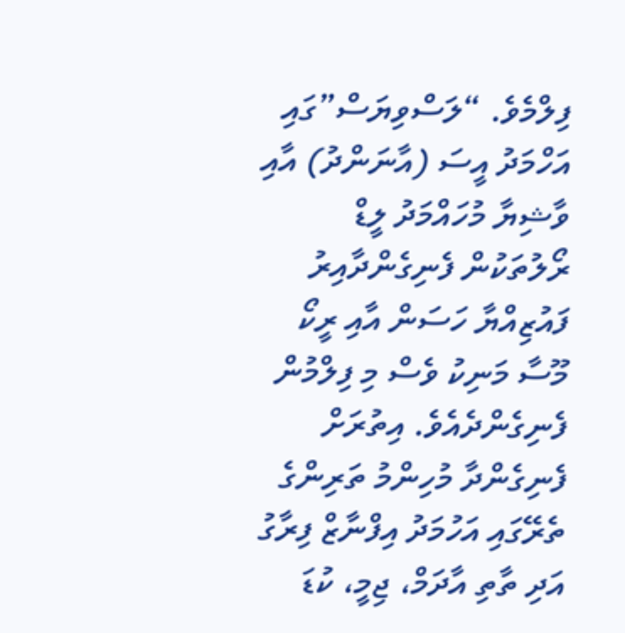ފިލްމެވެ. “ލަސްވިޔަސް”ގައި އަހްމަދު އީސަ (އާނަންދު) އާއި ވާޝިޔާ މުހައްމަދު ލީޑް ރޯލުތަކުން ފެނިގެންދާއިރު ފައުޒިއްޔާ ހަސަން އާއި ރީކޯ މޫސާ މަނިކު ވެސް މި ފިލްމުން ފެނިގެންދެއެވެ. އިތުރަށް ފެނިގެންދާ މުހިންމު ތަރިންގެ ތެރޭގައި އަހުމަދު އިފްނާޒް ފިރާގު އަދި ތާތި އާދަމް، ޖިމީ، ކުޑަ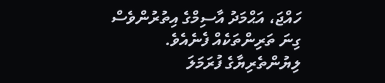ހައްޖަ، އަޙްމަދު އާސިމްގެ އިތުރުންވެސް ގިނަ ތަރިންތަކެއް ފެނެއެވެ.
ލިޔުންތެރިޔާގެ ފުރަމަލަ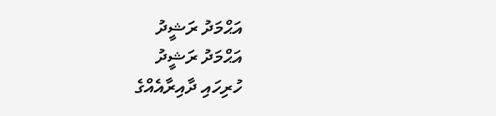އަޙްމަދު ރަޝީދު
އަޙްމަދު ރަޝީދު
ހުރިހައި ދާއިރާއެއްގެ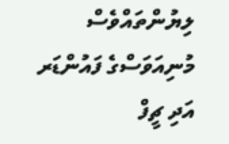ލިޔުންތައްވެސް މުނިއަވަސްގެ ފައުންޑަރ އަދި ޗީފް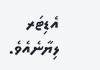އެޑިޓަރ ލިޔާނެއެވެ.